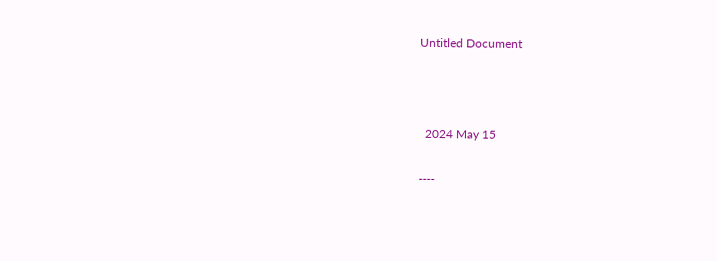Untitled Document



  2024 May 15

----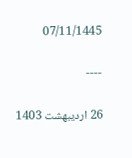07/11/1445

----

26 ارديبهشت 1403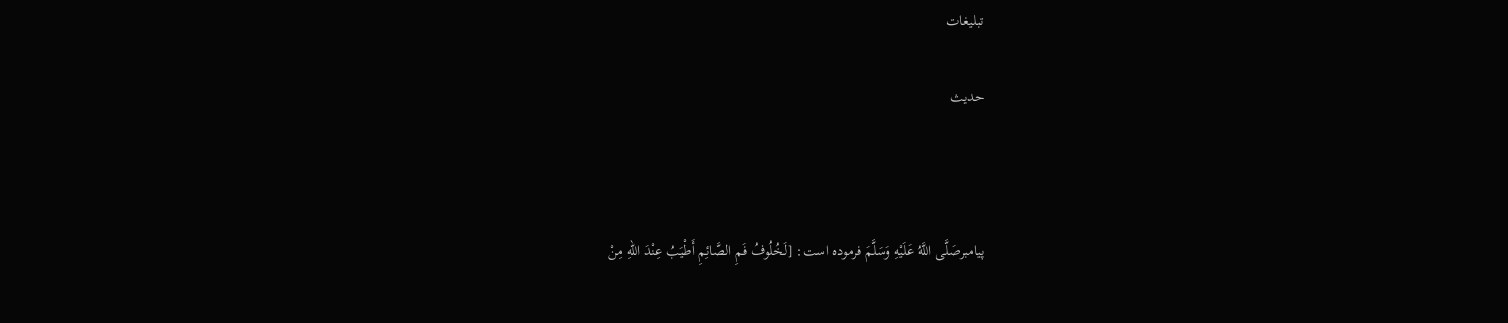تبلیغات

حدیث



پيامبرصَلَّى اللَّهُ عَلَيْهِ وَسَلَّمَ فرموده است: [لَخُلُوفُ فَمِ الصَّائِمِ أَطْيَبُ عِنْدَ اللهِ مِنْ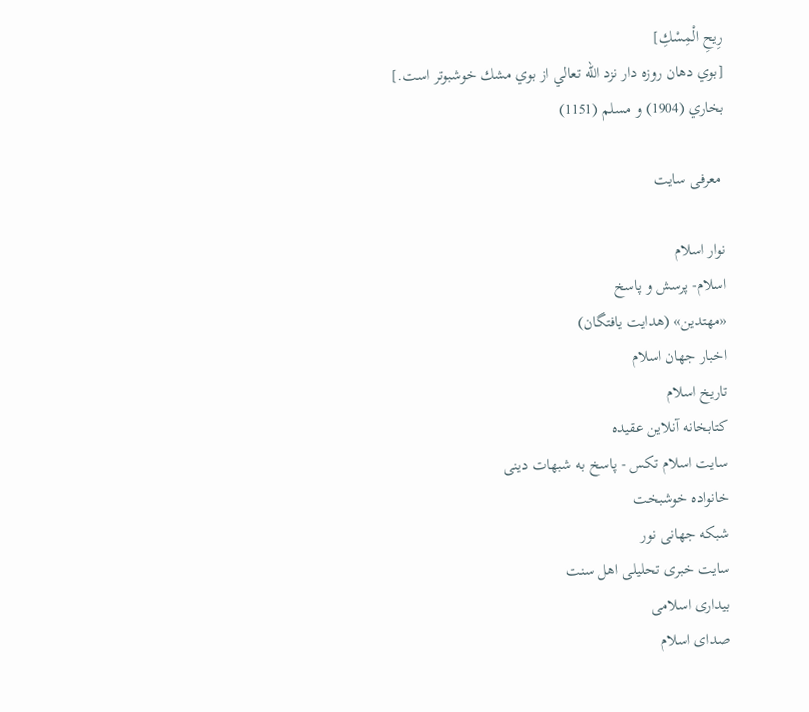رِيحِ الْمِسْكِ]
[بوي دهان روزه دار نزد الله تعالي از بوي مشك خوشبوتر است.]
بخاري (1904) و مسلم (1151)

 معرفی سایت

نوار اسلام
اسلام- پرسش و پاسخ
«مهتدين» (هدايت يافتگان)
اخبار جهان اسلام
تاریخ اسلام
کتابخانه آنلاین عقیده
سایت اسلام تکس - پاسخ به شبهات دینی
خانواده خوشبخت
شبکه جهانی نور
سایت خبری تحلیلی اهل سنت
بیداری اسلامی
صدای اسلام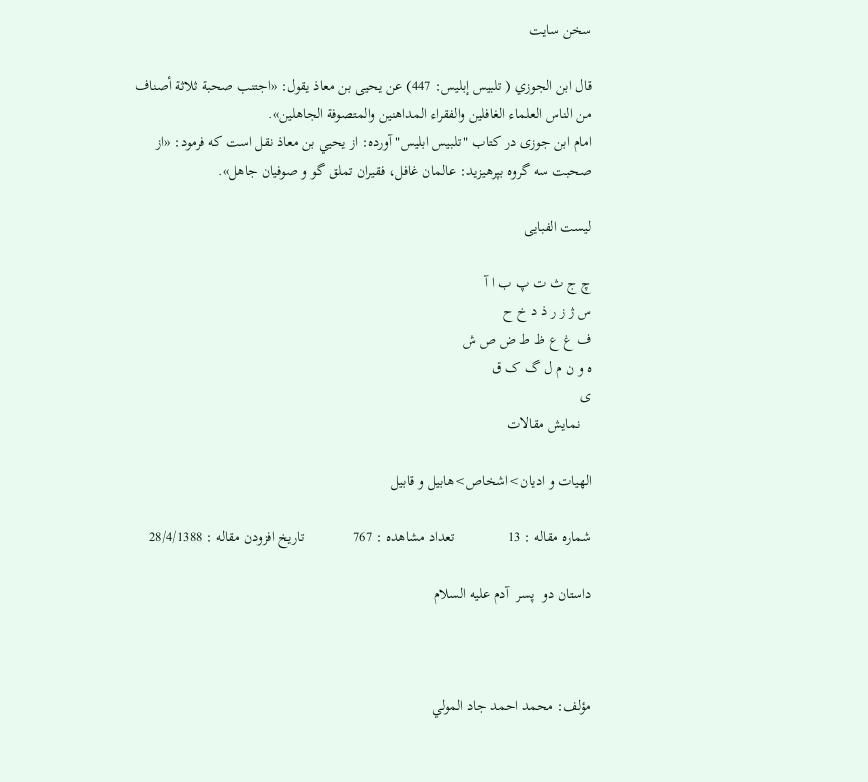سخن سایت

قال ابن الجوزي ( تلبيس إبليس: 447) عن يحيى بن معاذ يقول: «اجتنب صحبة ثلاثة أصناف من الناس العلماء الغافلين والفقراء المداهنين والمتصوفة الجاهلين».
امام ابن جوزی در کتاب "تلبیس ابلیس" آورده: از يحيي بن معاذ نقل است كه فرمود: «از صحبت سه گروه بپرهيزيد: عالمان غافل، فقيران تملق گو و صوفیان جاهل».

لیست الفبایی

چ ج ث ت پ ب ا آ
س ژ ز ر ذ د خ ح
ف غ ع ظ ط ض ص ش
ه و ن م ل گ ک ق
ی
   نمایش مقالات

الهیات و ادیان>اشخاص>هابیل و قابیل

شماره مقاله : 13              تعداد مشاهده : 767             تاریخ افزودن مقاله : 28/4/1388

داستان دو  پسر  آدم عليه السلام



مؤلف: محمد احمد جاد المولي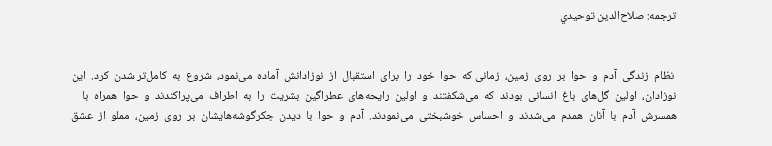ترجمه: صلاح‌الدين توحيدي


 نظام  زندگی  آدم  و  حوا  بر  روی  زمین‌،  زمانی ‌که  حوا  خود  را  برای  استقبال  از  نوزادانش  آماده  می‌نمود،  شروع  به  کامل‌تر شدن  کرد.  این  نوزادان،  اولین  گل‌های  باغ  انسانی  بودند  که  می‌شکفتند  و  اولین  رایحه‌های  عطراگین  بشریت  را  به  اطراف  می‌پراکندند  و  حوا  همراه  با  همسرش  آدم  با  آنان  همدم  می‌شدند  و  احساس  خوشبختی  می‌نمودند.  آدم  و  حوا  با  دیدن  جکرگوشه‌هایشان  بر  روی  زمین‌،  مملو  از  عشق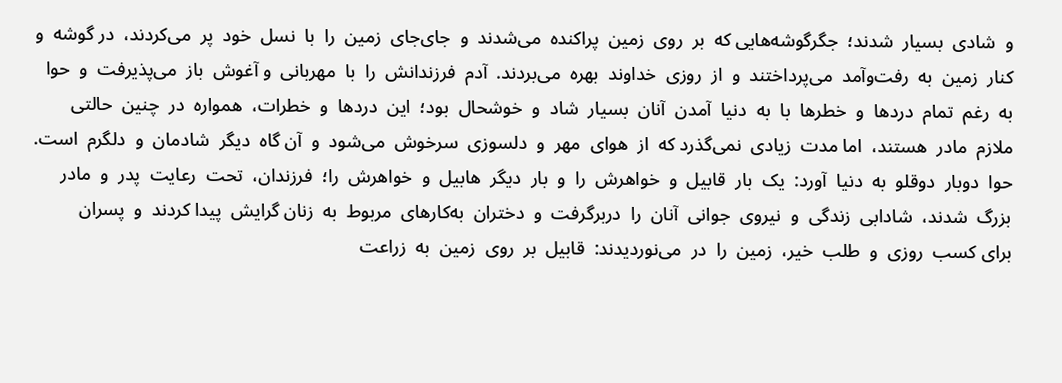و  شادی  بسیار  شدند؛  جگرگوشه‌هایی‌ که  بر  روی  زمین  پراکنده  می‌شدند  و  جای‌جای  زمین  را  با  نسل  خود  پر  می‌کردند،  در گوشه  و کنار  زمین  به  رفت‌وآمد  می‌پرداختند  و  از  روزی  خداوند  بهره  می‌بردند.  آدم  فرزندانش  را  با  مهربانی  و آغوش  باز  می‌پذیرفت  و  حوا  به  رغم  تمام  دردها  و  خطرها  با  به  دنیا  آمدن  آنان  بسیار  شاد  و  خوشحال  بود؛  این  دردها  و  خطرات‌،  همواره  در  چنین  حالتی  ملازم  مادر  هستند،  اما مدت  زيادی  نمی‌گذرد که  از  هوای  مهر  و  دلسوزی  سرخوش  می‌شود  و  آن‌ گاه  دیگر  شادمان  و  دلگرم  است‌.
حوا  دوبار  دوقلو  به  دنیا  آورد:  یک  بار  قابیل  و  خواهرش  را  و  بار  دیگر  هابیل  و  خواهرش  را؛  فرزندان‌،  تحت  رعایت  پدر  و  مادر  بزرگ  شدند،  شادابی  زندگی  و  نیروی  جوانی  آنان  را  دربرگرفت  و  دختران  به‌کارهای  مربوط  به  زنان گرایش  پیدا کردند  و  پسران  برای ‌کسب  روزی  و  طلب  خیر،  زمین  را  در  می‌نوردیدند:  قابیل  بر  روی  زمین  به  زراعت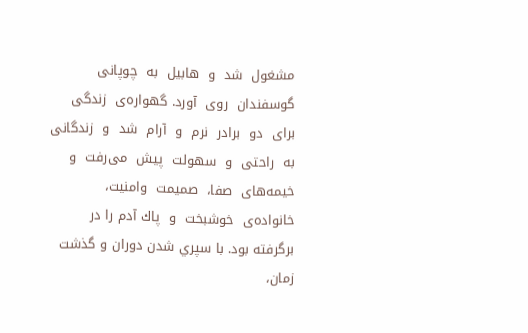مشغول  شد  و  هابیل  به  چوپانی‌ گوسفندان  روی  آورد. گهواره‌ی  زندگی  برای  دو  برادر  نرم  و  آرام  شد  و  زندگانی  به  راحتی  و  سهولت  پیش  می‌رفت  و  خیمه‌های  صفا،  صمیمت  وامنیت‌،  خانواده‌ی  خوشبخت  و  پاك آدم را در برگرفته بود. با سپري شدن دوران و گذشت زمان،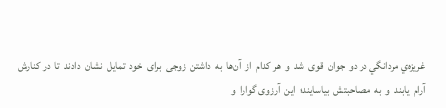غريزه‌ي مردانگي در دو  جوان  قوی  شد  و  هر کدام  از  آن‌ها  به  داشتن  زوجی  برای  خود  تمایل  نشان  دادند  تا  در کنارش  آرام  یابند  و  به  مصاحبتش  بیاسایند؛  این  آرزوی ‌گوارا  و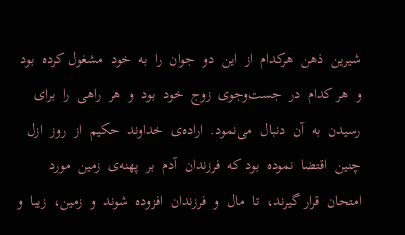شیرین  ذهن  هرکدام  از  این  دو  جوان  را  به  خود  مشغول‌ کرده  بود  و  هر کدام  در  جست‌وجوی  زوج  خود  بود  و  هر  راهی  را  برای  رسیدن  به  آن  دنبال  می‌نمود.  اراده‌ی  خداوند  حکیم  از  روز  ازل  چنین  اقتضا  نموده  بود که  فرزندان  آدم  بر  پهنه‌ی  زمین  مورد  امتحان  قرار گیرند،  تا  مال  و  فرزندان  افزوده  شوند  و  زمین‌،  زيبا  و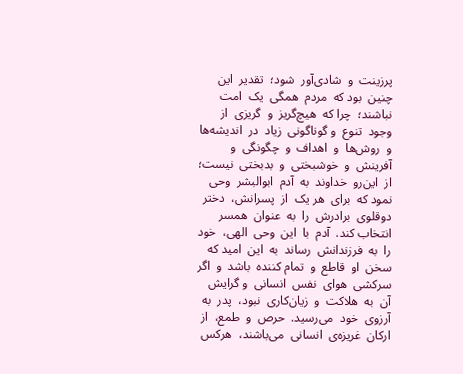پرزينت  و  شادی‌آور  شود؛  تقدیر  این  چنین  بود که  مردم  همگی  یک  امت  نباشند؛  چرا که  هیچ‌گریز  و  گريز‌ی  از  وجود  تنوع  و گوناگونی  زياد  در  اندیشه‌ها  و  روش‌ها  و  اهداف  و  چگونگی  و  آفرینش  و  خوشبختی  و  بدبختی  نیست‌؛  از  این‌رو  خداوند  به  آدم  ابوالبشر  وحی  نمود که  برای  هر یک  از  پسرانش‌،  دختر  دوقلوی  برادرش  را  به  عنوان  همسر  انتخاب ‌کند.  آدم  با  این  وحی  الهی‌،  خود  را  به  فرزندانش  رساند  به  این  امید که  سخن  او  قاطع  و  تمام‌ کننده  باشد  و  اگر  سرکشی  هوای  نفس  انسانی  و گرایش  آن  به  هلاکت  و  زيان‌کاری  نبود،  پدر  به  آرزوی  خود  می‌رسید.  حرص  و  طمع‌،  از  ارکان  غریزه‌ی  انسانی  می‌باشند،  هرکس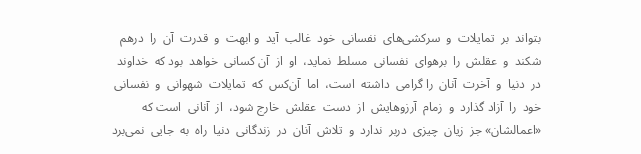بتواند  بر  تمایلات  و  سرکشی‌های  نفسانی  خود  غالب  آید  و ابهت  و  قدرت  آن  را  درهم  شکند  و  عقلش  را  برهوای  نفسانی  مسلط  نماید،  او  از  آن ‌کسانی  خواهد  بود که  خداوند  در  دنیا  و  آخرت  آنان  را گرامی  داشته  است‌،  اما  آن‌کس  که  تمایلات  شهوانی  و  نفسانی  خود  را  آزاد گذارد  و  زمام  آرزوهایش  از  دست  عقلش  خارج‌ شود،  از  آنانی  است‌ که  «اعمالشان» جز  زيان  چیزی  دربر  ندارد  و  تلاش  آنان  در  زندگانی  دنیا  راه  به  جایی  نمی‌برد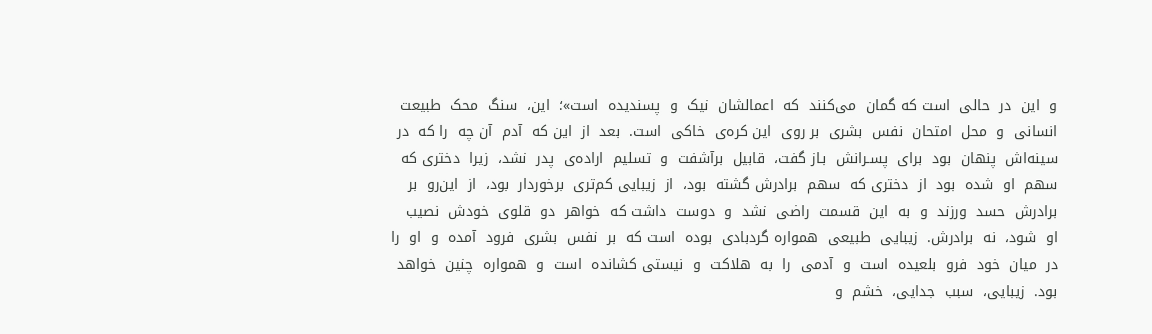و  این  در  حالی  است‌ که ‌گمان  می‌کنند  که  اعمالشان  نیک  و  پسندیده  است»؛  این‌،  سنگ  محک  طبیعت  انسانی  و  محل  امتحان  نفس  بشری  بر روی  این‌ کره‌ی  خاکی  است‌.  بعد  از  این ‌که  آدم  آن‌ چه  را که  در  سینه‌اش  پنهان  بود  برای  پسـرانش  بـاز گفت‌،  قابیل  برآشفت  و  تسلیم  اراده‌ی  پدر  نشد،  زيرا  دختری ‌که  سهم  او  شده  بود  از  دختری‌ که  سهم  برادرش‌ گشته  بود،  از  زيبایی ‌کم‌تری  برخوردار  بود،  از  این‌رو  بر  برادرش  حسد  ورزند  و  به  این  قسمت  راضی  نشد  و  دوست  داشت ‌که  خواهر  دو  قلوی  خودش  نصیب  او  شود،  نه  برادرش‌.  زيبایی  طبیعی  همواره‌ گردبادی  بوده  است ‌که  بر  نفس  بشری  فرود  آمده  و  او  را  در  میان  خود  فرو  بلعیده  است  و  آدمی  را  به  هلاکت  و  نیستی ‌کشانده  است  و  همواره  چنین  خواهد  بود.  زيبایی‌،  سبب  جدایی‌،  خشم  و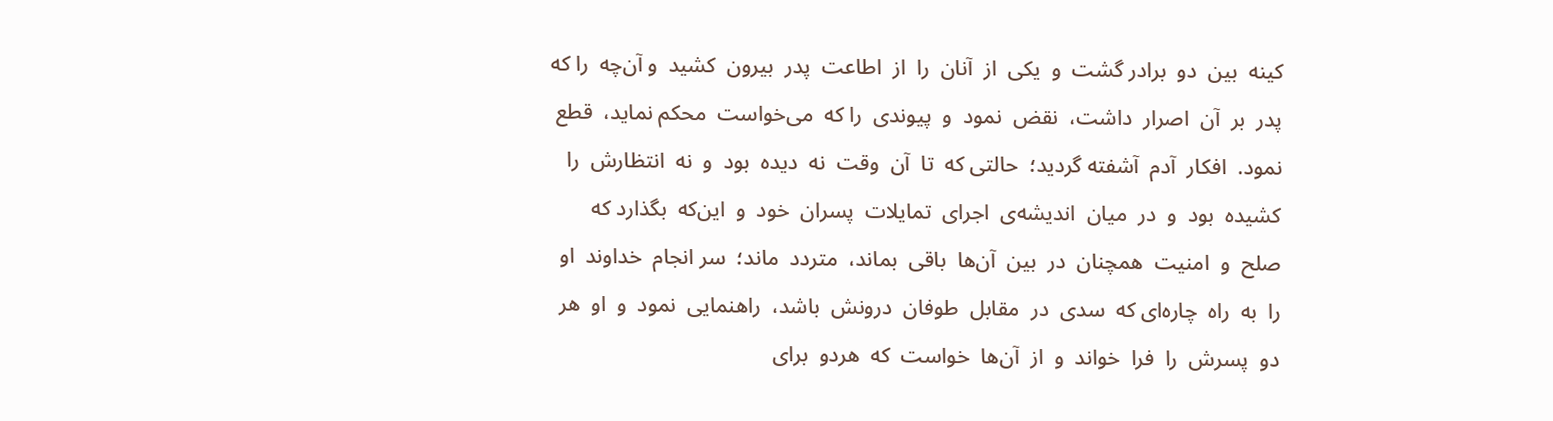کینه  بین  دو  برادر گشت  و  یکی  از  آنان  را  از  اطاعت  پدر  بیرون  کشید  و آن‌چه  را که  پدر  بر  آن  اصرار  داشت‌،  نقض  نمود  و  پیوندی  را که  می‌خواست  محکم نماید،  قطع  نمود.  افکار  آدم  آشفته ‌گردید؛  حالتی ‌که  تا  آن  وقت  نه  دیده  بود  و  نه  انتظارش  را  کشیده  بود  و  در  میان  اندیشه‌ی  اجرای  تمایلات  پسران  خود  و  این‌که  بگذارد که  صلح  و  امنیت  همچنان  در  بین  آن‌ها  باقی  بماند،  متردد  ماند؛  سر انجام  خداوند  او  را  به  راه  چاره‌ای‌ که  سدی  در  مقابل  طوفان  درونش  باشد،  راهنمایی  نمود  و  او  هر دو  پسرش  را  فرا  خواند  و  از  آن‌ها  خواست  که  هردو  برای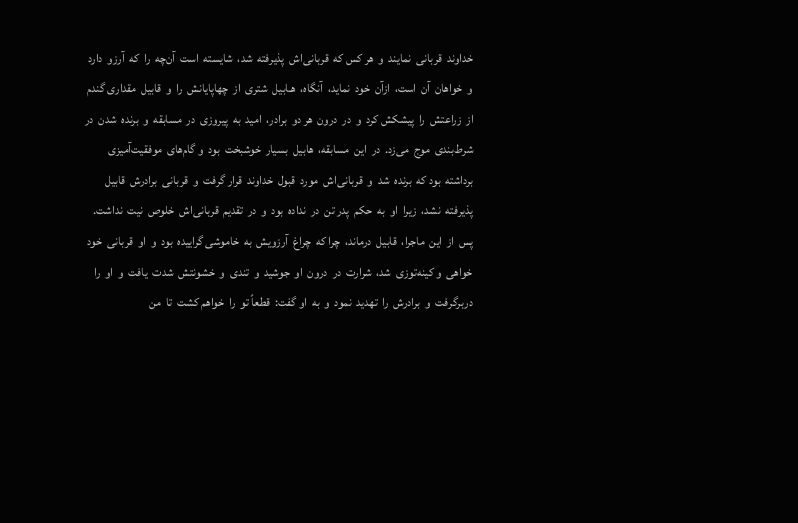خداوند  قربانی  نمایند  و  هر کس‌ که  قربانی‌اش  پذیرفته  شد،  شایسته  است  آن‌چه  را  که  آرزو  دارد  و  خواهان  آن  است‌،  ازآن  خود  نماید،  آنگاه،  هـابیل  شتری  از  چهاپایانش  را  و  قابیل  مقداری ‌گندم  از  زراعتش  را  پیشکش‌ کرد  و  در  درون  هر دو  برادر،  امید  به  پیروزی  در  مسابقه  و  برنده  شدن  در  شرط‌بندی  موج  می‌زد.  در  این  مسابقه‌،  هابیل  بسیار  خوشبخت  بود  و گام‌های  موفقیت‌آمیزی  برداشته  بود که  برنده  شد  و  قربانی‌اش  مورد  قبول  خداوند  قرار گرفت  و  قربانی  برادرش  قابیل  پذیرفته  نشد،  زيرا  او  به  حکم  پدر تن  در  نداده  بود  و  در  تقدیم  قربانی‌اش  خلوص  نیت  نداشت‌.  پس  از  این  ماجرا،  قابیل  درماند،  چرا که  چراغ  آرزويش  به  خاموشی‌ گراییده  بود  و  او  قربانی  خود خواهی  و کینه‌توزی  شد،  شرارت  در  درون  او  جوشید  و  تندی  و  خشونتش  شدت  یافت  و  او  را  دربرگرفت  و  برادرش  را  تهدید  نمود  و  به  او گفت‌:  قطعاً‌ تو  را  خواهم‌ کشت  تا  من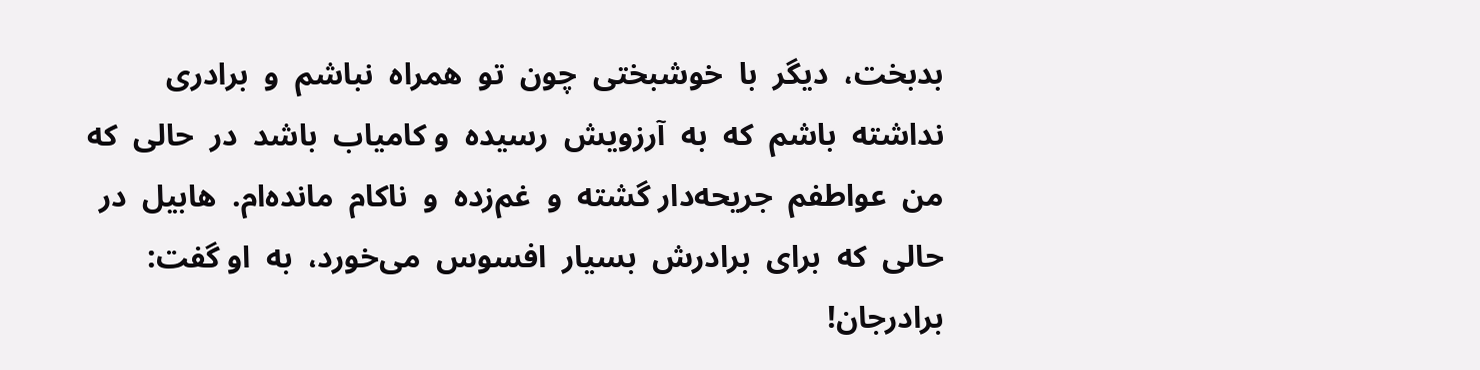بدبخت‌،  دیگر  با  خوشبختی  چون  تو  همراه  نباشم  و  برادری  نداشته  باشم  که  به  آرزويش  رسیده  و کامیاب  باشد  در  حالی  که  من  عواطفم  جریحه‌دار گشته  و  غم‌زده  و  ناکام  مانده‌ام‌.  هابیل  در  حالی  که  برای  برادرش  بسیار  افسوس  می‌خورد،  به  او گفت‌:  برادرجان‌!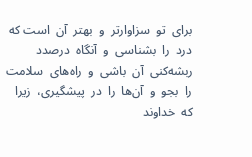برای  تو  سزاوارتر  و  بهتر  آن  است‌ که  درد  را  بشناسی  و  آنگاه  درصدد  ربشه‌کنی  آن  باشی  و  راه‌های  سلامت  را  بجو  و  آن‌ها  را  در  پیشگیری،  زيرا که  خداوند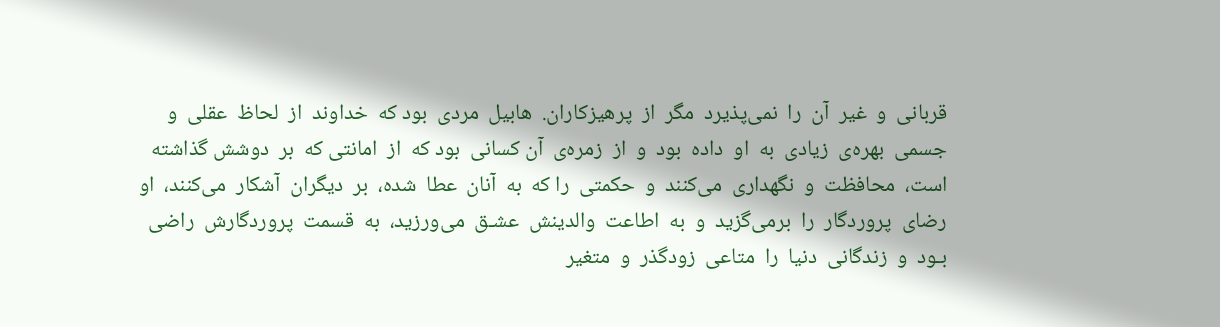قربانی  و  غیر  آن  را  نمی‌پذیرد  مگر  از  پرهیزکاران‌.  هابیل  مردی  بود که  خداوند  از  لحاظ  عقلی  و  جسمی  بهره‌ی  زيادی  به  او  داده  بود  و  از  زمره‌ی  آن‌ کسانی  بود که  از  امانتی ‌که  بر  دوشش‌ گذاشته  است‌،  محافظت  و  نگهداری  می‌کنند  و  حکمتی  را که  به  آنان  عطا  شده‌،  بر  دیگران  آشکار  می‌کنند،  او  رضای  پروردگار  را  برمی‌گزید  و  به  اطاعت  والدینش  عشـق  می‌ورزيد،  به  قسمت  پروردگارش  راضی‌ بـود  و  زندگانی  دنیا  را  متاعی  زودگذر  و  متغیر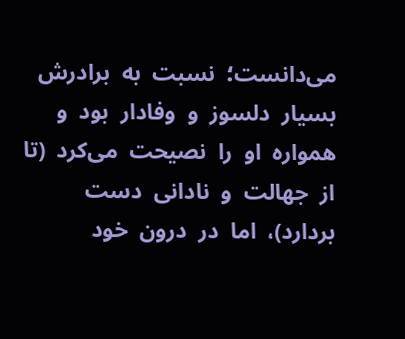می‌دانست‌؛  نسبت  به  برادرش  بسیار  دلسوز  و  وفادار  بود  و  همواره  او  را  نصیحت  می‌کرد  (تا  از  جهالت  و  نادانی  دست  بردارد)،  اما  در  درون  خود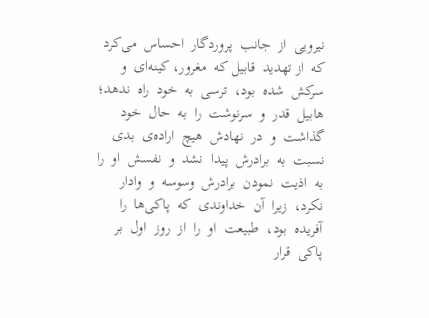نیرويی  از  جانب  پروردگار  احساس  می‌کرد  که  از تهدید  قابیل‌ که  مغرور،‌ کینه‌ای  و  سرکش  شده  بود،  ترسی  به  خود  راه  ندهد؛  هابیل  قدر  و  سرنوشت  را  به  حال  خود گذاشت  و  در  نهادش  هیچ  اراده‌ی  بدی  نسبت  به  برادرش  پیدا  نشد  و  نفسش  او  را  به  اذیت  نمودن  برادرش  وسوسه  و  وادار  نکرد،  زيرا  آن  خداوندی  که  پاکی‌ها  را  آفریده  بود،  طبیعت  او  را  از  روز  اول  بر  پاکی  قرار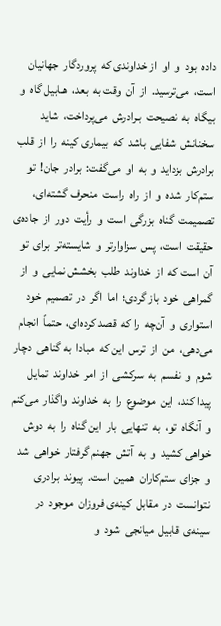داده  بود  و  او  از خداوندی‌ که  پروردگار  جهانیان  است‌،  می‌ترسید.  از  آن  وقت به  بعد،  هـابیل ‌گاه  و  بیگاه  به  نصیحت  بـرادرش  می‌پرداخت‌،  شاید  سخنانش  شفایی  باشد  که  بیماری ‌کینه  را  از  قلب  برادرش  بزداید  و  به  او  می‌گفت‌:  برادر  جان‌!  تو  ستم‌کار  شده  و  از  راه  راست  منحرف‌ گشته‌ای‌،  تصمیمت  گناه  بزرگی  است  و  رأیت  دور  از  جاده‌ی  حقیقت  است‌،  پس  سزاوارتر  و  شایسته‌تر  برای  تو  آن  است‌ که  از  خداوند  طلب  بخشش نمایی  و  از گمراهی  خود  باز گردی‌؛  اما  اگر  در  تصمیم  خود  استواری  و  آن‌چه  را که  قصد کرده‌ای‌،  حتماً  انجام  می‌دهی‌،  من  از  ترس  این‌ که  مبادا  به ‌گناهی  دچار  شوم  و  نفسم  به  سرکشی  از  امر  خد‌اوند  تمایل  پیدا كند،  این  موضوع  را  به  خداوند  واگذار  می‌کنم  و  آنگاه  تو،  به  تنهایی  بار  این ‌گناه  را  به  دوش  خواهی‌ کشید  و  به  آتش  جهنم‌ گرفتار  خواهی  شد  و  جزای  ستم‌کاران  همین  است‌.  پیوند  برادری  نتوانست  در  مقابل  کینه‌ی فروزان  موجود  در  سینه‌ی  قابیل  میانجی  شود  و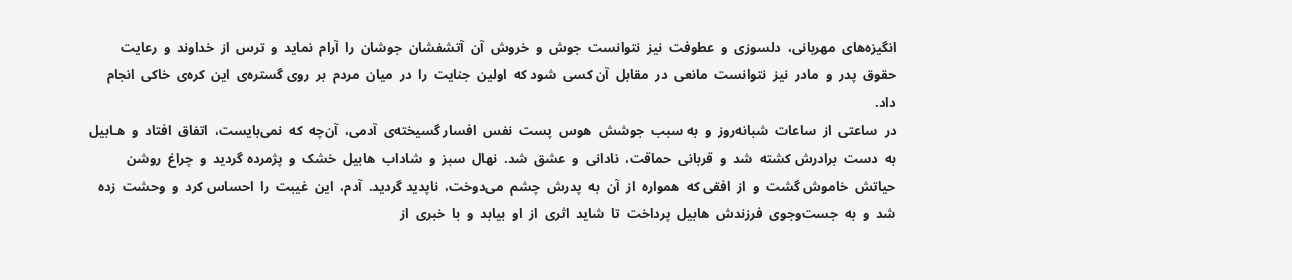انگیزه‌های  مهربانی‌،‌  دلسوزی  و  عطوفت  نیز  نتوانست  جوش  و  خروش  آن  آتشفشان  جوشان  را  آرام  نماید  و  ترس  از  خداوند  و  رعایت  حقوق  پدر  و  مادر  نیز  نتوانست  مانعی  در  مقابل  آن ‌کسی  شود که  اولین  جنایت  را  در  میان  مردم  بر  روی ‌گستره‌ی  این  كره‌ی  خاکی  انجام  داد.
در  ساعتی  از  ساعات  شبانه‌روز  و  به‌ سبب  جوشش  هوس  پست  نفس  افسار گسیخته‌ی  آدمی‌،  آن‌چه  که  نمی‌بایست‌،  اتفاق  افتاد  و  هـابیل  به  دست  برادرش ‌کشته  شد  و  قربانی  حماقت‌،  نادانی  و  عشق  شد.  نهال  سبز  و  شاداب  هابیل  خشک  و  پژمرده گردید  و  چراغ  روشن  حیاتش  خاموش‌ گشت  و  از  افقی ‌که  همواره  از  آن  به  پدرش  چشم  می‌دوخت‌،  ناپدید گردید.  آدم‌،  این  غیبت  را  احساس ‌کرد  و  وحشت  زده  شد  و  به  جست‌وجوی  فرزندش  هابیل  پرداخت  تا  شاید  اثری  از  او  بیابد  و  با  خبری  از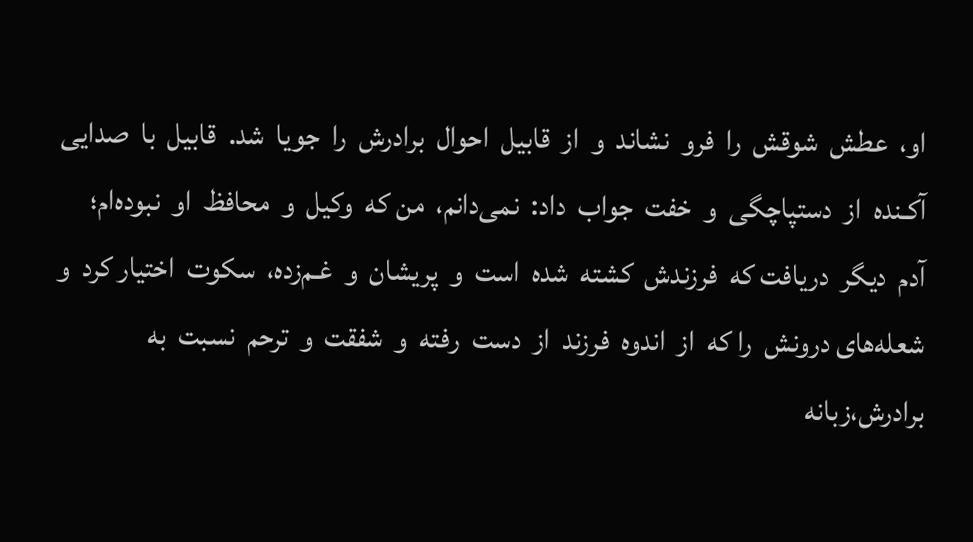او،  عطش  شوقش  را  فرو  نشاند  و  از  قابیل  احوال  برادرش  را  جويا  شد.  قابیل  با  صدایی  آكـنده  از  دستپاچگی  و  خفت  جواب  داد:  نمی‌دانم‌،  من ‌که  وکیل  و  محافظ  او  نبوده‌ام‌؛  آدم  دیگر  دريافت ‌که  فرزندش  کشته  شده  است  و  پریشان  و  غـم‌زده‌،  سکوت  اختیار کرد  و  شعله‌های درونش  را که  از  اندوه  فرزند  از  دست  رفته  و  شفقت  و  ترحم  نسبت  به  برادرش‌،‌زبانه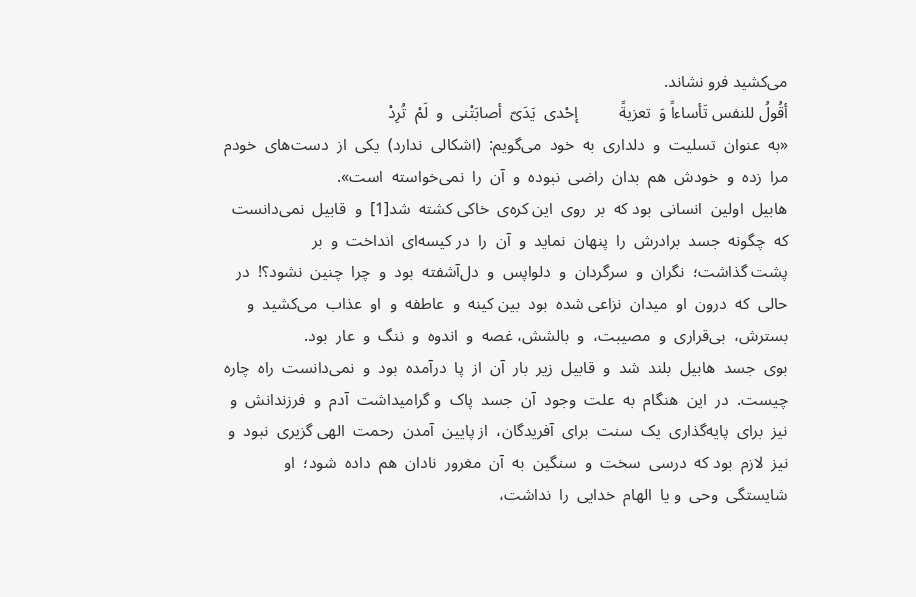می‌کشید فرو نشاند.
أقُولُ للنفس تَأساءاً وَ  تعزیةً          إحْدی  یَدَیّ  أصابَتْنی  و  لَمْ  تُرِدْ
«به  عنوان  تسلیت  و  دلداری  به  خود  می‌گویم‌:  (اشکالی  ندارد)  یکی  از  دست‌های  خودم  مرا  زده  و  خودش  هم  بدان  راضی  نبوده  و  آن  را  نمی‌خواسته  است».
هابیل  اولین  انسانی  بود که  بر  روی  این ‌کره‌ی  خاکی ‌کشته  شد[1]  و  قابیل  نمی‌دانست  که  چگونه  جسد  برادرش  را  پنهان  نماید  و  آن  را  در کیسه‌ای  انداخت  و  بر  پشت ‌گذاشت‌؛  نگران  و  سرگردان  و  دلواپس  و  دل‌آشفته  بود  و  چرا  چنین  نشود؟‌!  در  حالی  که  درون  او  میدان  نزاعی شده  بود  بین‌ کینه  و  عاطفه  و  او  عذاب  می‌کشید  و  بسترش‌،  بی‌قراری  و  مصیبت‌،  و  بالشش‌، غصه  و  اندوه  و  ننگ  و  عار  بود.
بوی  جسد  هابیل  بلند  شد  و  قابیل  زير  بار  آن  از  پا  درآمده  بود  و  نمی‌دانست  راه  چاره  چیست‌.  در  این  هنگام  به  علت  وجود  آن  جسد  پاک  و گرامیداشت  آدم  و  فرزندانش  و  نیز  برای  پایه‌گذاری  یک  سنت  برای  آفريدگان‌،  از پایین  آمدن  رحمت  الهی‌ گزیری  نبود  و  نیز  لازم  بود که  درسی  سخت  و  سنگین  به  آن  مغرور  نادان  هم  داده  شود؛  او  شایستگی  وحی  و یا  الهام  خدایی  را  نداشت‌،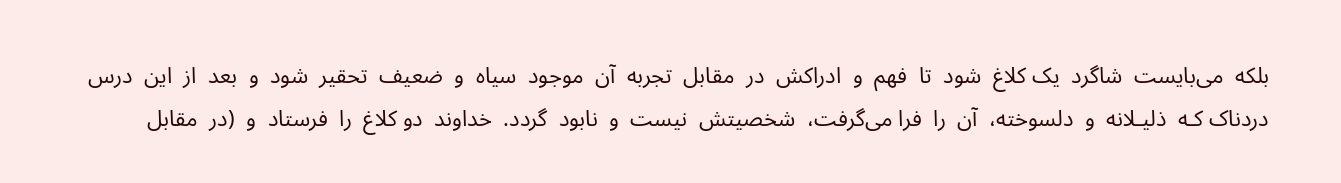بلکه  می‌بایست  شاگرد  یک‌ کلاغ  شود  تا  فهم  و  ادراکش  در  مقابل  تجربه  آن  موجود  سیاه  و  ضعیف  تحقیر  شود  و  بعد  از  این  درس  دردناک ‌کـه  ذلیـلانه  و  دلسوخته‌،  آن  را  فرا می‌گرفت‌،  شخصیتش  نیست  و  نابود  گردد.  خداوند  دو کلاغ  را  فرستاد  و  (در  مقابل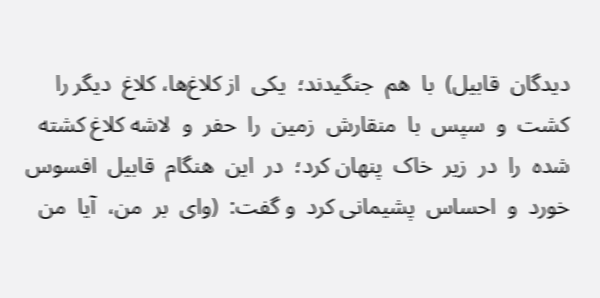دیدگان  قابیل‌)  با  هم  جنگیدند؛  یکی  از کلاغ‌ها،‌ کلاغ  دیگر را کشت  و  سپس  با  منقارش  زمین  را  حفر  و  لاشه‌ کلاغ ‌کشته  شده  را  در  زير  خاک  پنهان ‌کرد؛  در  این  هنگام  قابیل  افسوس  خورد  و  احساس  پشیمانی ‌کرد  و گفت‌:  (وای  بر  من‌،  آیا  من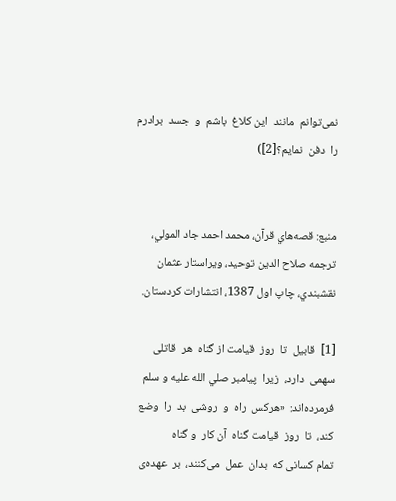نمی‌توانم  مانند  این‌ کلاغ  باشم  و  جسد  برادرم  را  دفن  نمایم‌؟[2])


منبع: قصه‌هاي قرآن، محمد احمد جاد المولي، ترجمه صلاح الدين توحيد، ويراستار عثمان نقشبندي، چاپ اول 1387، انتشارات كردستان.

[1]  قابیل  تا  روز  قیامت‌ از گناه  هر  قاتلی  سهمی  دارد،  زیرا  پیامبر صلي الله عليه و سلم  فرمرده‌اند:  «هرکس  راه  و  رو‌شی  بد  را  وضع  کند،  تا  روز  قیامت ‌گناه  آن ‌کار  و گناه  تمام ‌کسانی‌ که  بدان  عمل  می‌کنند،  بر  عهده‌ی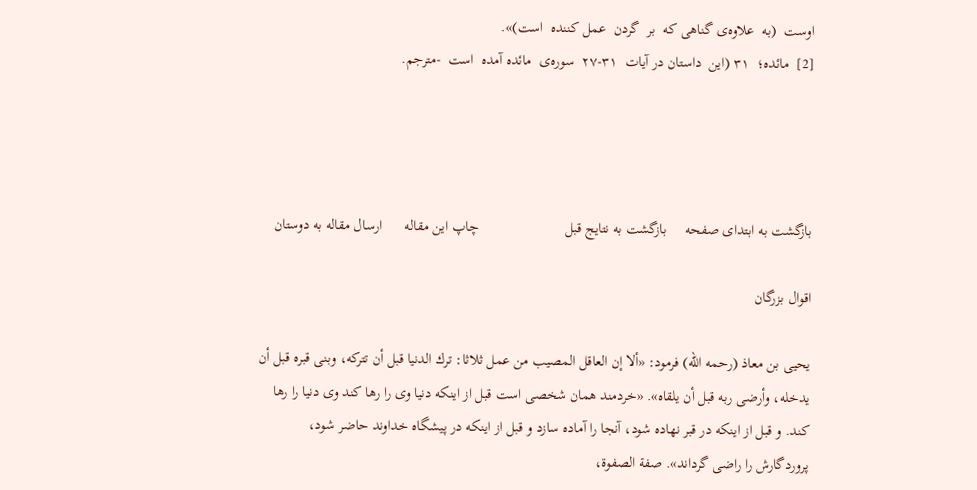اوست  (به  علاوه‌ی گناهی‌ که  بر  گردن  عمل‌ کننده  است)».
[2]  مائده؛  ٣١ (این  داستان ‌در آیات  ٣١-٢٧  سوره‌ی  مائده آمده  است  -مترجم.




بازگشت به ابتدای صفحه     بازگشت به نتایج قبل                       چاپ این مقاله      ارسال مقاله به دوستان

اقوال بزرگان

یحیی بن معاذ (رحمه الله) فرمود: «ألا إن العاقل المصيب من عمل ثلاثا: ترك الدنيا قبل أن تتركه، وبنى قبره قبل أن يدخله، وأرضى ربه قبل أن يلقاه». «خردمند همان شخصی است قبل از اینکه دنیا وی را رها کند وی دنیا را رها کند. و قبل از اینکه در قبر نهاده شود، آنجا را آماده سازد و قبل از اینکه در پیشگاه خداوند حاضر شود، پروردگارش را راضی گرداند». صفة الصفوة،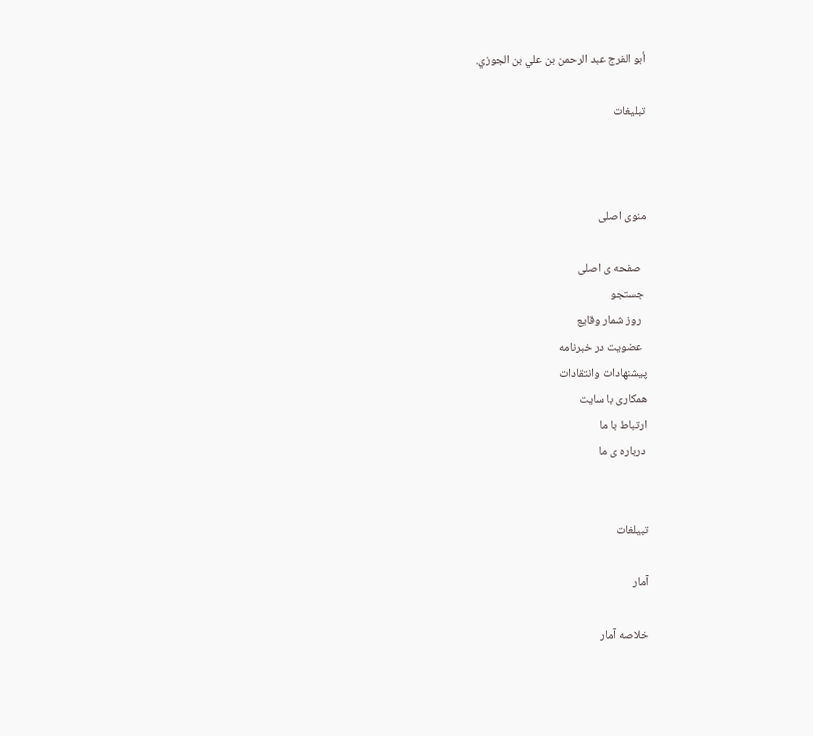أبو الفرج عبد الرحمن بن علي بن الجوزي.

تبلیغات



منوی اصلی

  صفحه ی اصلی
 جستجو
  روز شمار وقايع
  عضویت در خبرنامه
پیشنهادات وانتقادات
همكارى با سايت
ارتباط با ما
 درباره ی ما


تبیلغات

آمار

خلاصه آمار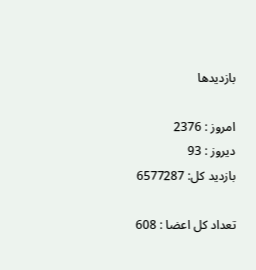بازدیدها

امروز : 2376
دیروز : 93
بازدید کل: 6577287

تعداد کل اعضا : 608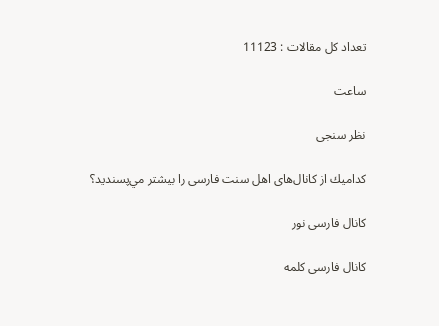تعداد کل مقالات : 11123

ساعت

نظر سنجی

كداميك از كانال‌هاى اهل سنت فارسى را بيشتر مي‌پسنديد؟

كانال فارسى نور

كانال فارسى كلمه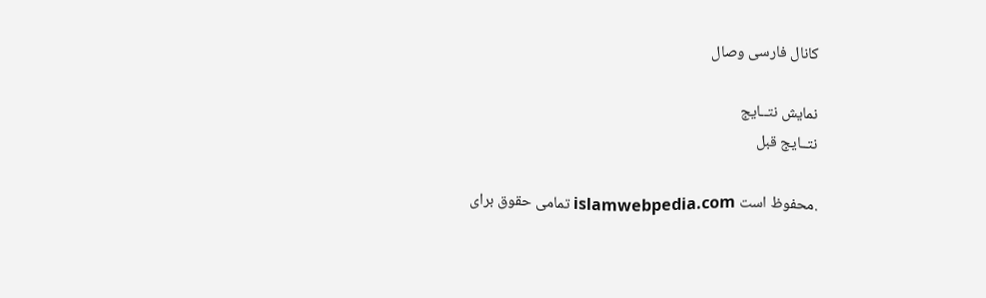كانال فارسى وصال

نمایش نتــایج
نتــایج قبل

.محفوظ است islamwebpedia.com تمامی حقوق برای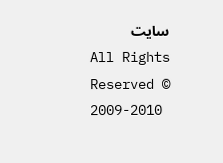سایت
All Rights Reserved © 2009-2010